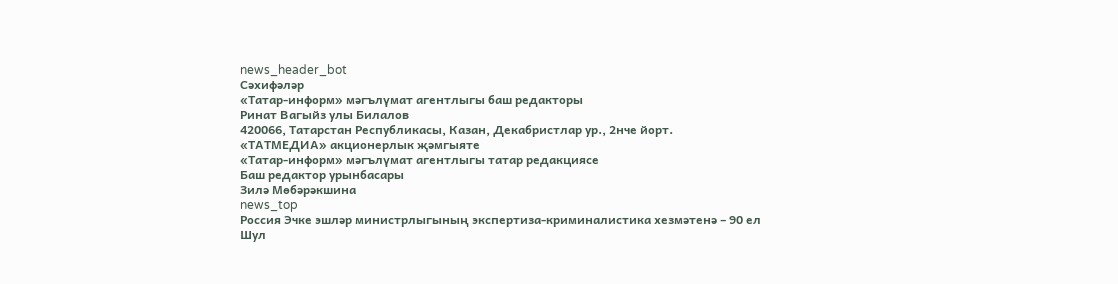news_header_bot
Сәхифәләр
«Татар-информ» мәгълүмат агентлыгы баш редакторы
Ринат Вагыйз улы Билалов
420066, Татарстан Республикасы, Казан, Декабристлар ур., 2нче йорт.
«ТАТМЕДИА» акционерлык җәмгыяте
«Татар-информ» мәгълүмат агентлыгы татар редакциясе
Баш редактор урынбасары
Зилә Мөбәрәкшина
news_top
Россия Эчке эшләр министрлыгының экспертиза-криминалистика хезмәтенә – 90 ел
Шул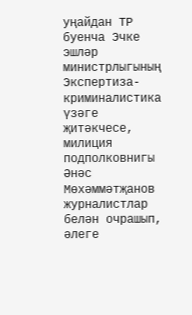уңайдан ТР буенча Эчке эшләр министрлыгының Экспертиза-криминалистика үзәге җитәкчесе, милиция подполковнигы Әнәс Мөхәммәтҗанов журналистлар белән очрашып, әлеге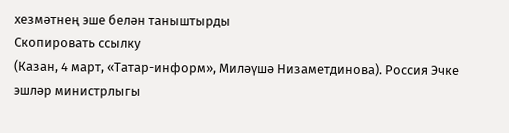хезмәтнең эше белән таныштырды
Скопировать ссылку
(Казан, 4 март, «Татар-информ», Миләүшә Низаметдинова). Россия Эчке эшләр министрлыгы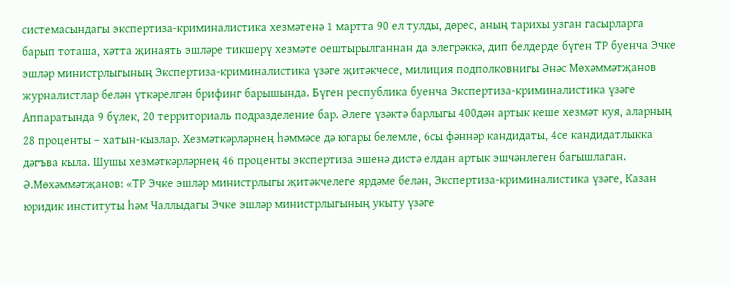системасындагы экспертиза-криминалистика хезмәтенә 1 мартта 90 ел тулды, дөрес, аның тарихы узган гасырларга барып тоташа, хәтта җинаять эшләре тикшерү хезмәте оештырылганнан да элегрәккә, дип белдерде бүген ТР буенча Эчке эшләр министрлыгының Экспертиза-криминалистика үзәге җитәкчесе, милиция подполковнигы Әнәс Мөхәммәтҗанов журналистлар белән үткәрелгән брифинг барышында. Бүген республика буенча Экспертиза-криминалистика үзәге Аппаратында 9 бүлек, 20 территориаль подразделение бар. Әлеге үзәктә барлыгы 400дән артык кеше хезмәт куя, аларның 28 проценты – хатын-кызлар. Хезмәткәрләрнең һәммәсе дә югары белемле, 6сы фәннәр кандидаты, 4се кандидатлыкка дәгъва кыла. Шушы хезмәткәрләрнең 46 проценты экспертиза эшенә дистә елдан артык эшчәнлеген багышлаган.
Ә.Мөхәммәтҗанов: «ТР Эчке эшләр министрлыгы җитәкчелеге ярдәме белән, Экспертиза-криминалистика үзәге, Казан юридик институты һәм Чаллыдагы Эчке эшләр министрлыгының укыту үзәге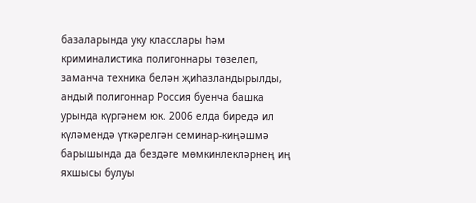базаларында уку класслары һәм криминалистика полигоннары төзелеп, заманча техника белән җиһазландырылды, андый полигоннар Россия буенча башка урында күргәнем юк. 2006 елда биредә ил күләмендә үткәрелгән семинар-киңәшмә барышында да бездәге мөмкинлекләрнең иң яхшысы булуы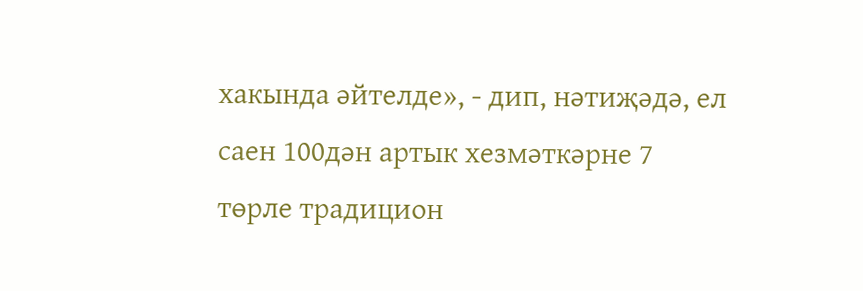хакында әйтелде», - дип, нәтиҗәдә, ел саен 100дән артык хезмәткәрне 7 төрле традицион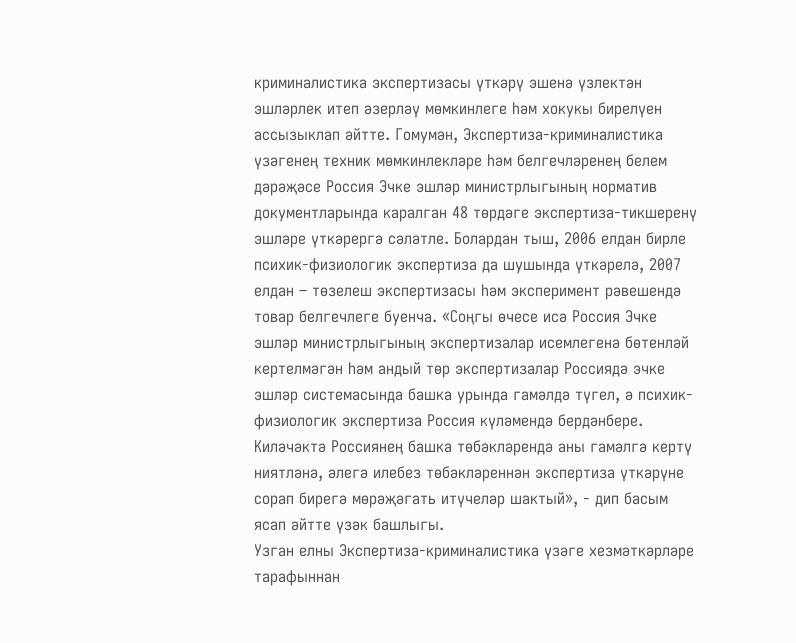криминалистика экспертизасы үткәрү эшенә үзлектән эшләрлек итеп әзерләү мөмкинлеге һәм хокукы бирелүен ассызыклап әйтте. Гомумән, Экспертиза-криминалистика үзәгенең техник мөмкинлекләре һәм белгечләренең белем дәрәҗәсе Россия Эчке эшләр министрлыгының норматив документларында каралган 48 төрдәге экспертиза-тикшеренү эшләре үткәрергә сәләтле. Болардан тыш, 2006 елдан бирле психик-физиологик экспертиза да шушында үткәрелә, 2007 елдан – төзелеш экспертизасы һәм эксперимент рәвешендә товар белгечлеге буенча. «Соңгы өчесе исә Россия Эчке эшләр министрлыгының экспертизалар исемлегенә бөтенләй кертелмәгән һәм андый төр экспертизалар Россиядә эчке эшләр системасында башка урында гамәлдә түгел, ә психик-физиологик экспертиза Россия күләмендә бердәнбере. Киләчәктә Россиянең башка төбәкләрендә аны гамәлгә кертү ниятләнә, әлегә илебез төбәкләреннән экспертиза үткәрүне сорап бирегә мөрәҗәгать итүчеләр шактый», - дип басым ясап әйтте үзәк башлыгы.
Узган елны Экспертиза-криминалистика үзәге хезмәткәрләре тарафыннан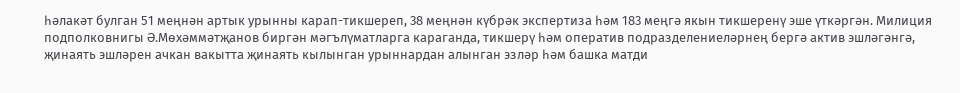һәлакәт булган 51 меңнән артык урынны карап-тикшереп, 38 меңнән күбрәк экспертиза һәм 183 меңгә якын тикшеренү эше үткәргән. Милиция подполковнигы Ә.Мөхәммәтҗанов биргән мәгълүматларга караганда, тикшерү һәм оператив подразделениеләрнең бергә актив эшләгәнгә, җинаять эшләрен ачкан вакытта җинаять кылынган урыннардан алынган эзләр һәм башка матди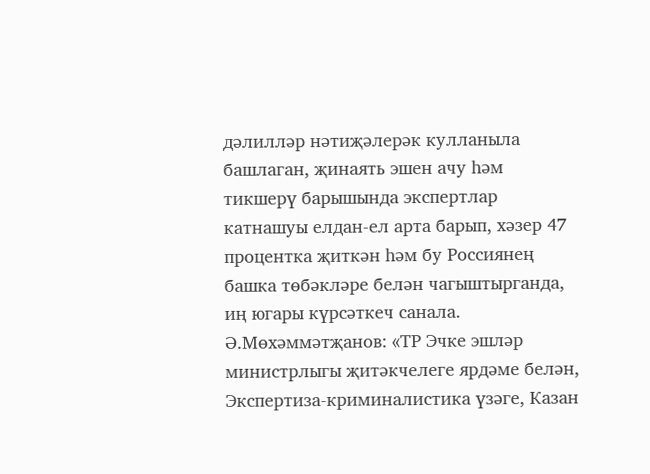дәлилләр нәтиҗәлерәк кулланыла башлаган, җинаять эшен ачу һәм тикшерү барышында экспертлар катнашуы елдан-ел арта барып, хәзер 47 процентка җиткән һәм бу Россиянең башка төбәкләре белән чагыштырганда, иң югары күрсәткеч санала.
Ә.Мөхәммәтҗанов: «ТР Эчке эшләр министрлыгы җитәкчелеге ярдәме белән, Экспертиза-криминалистика үзәге, Казан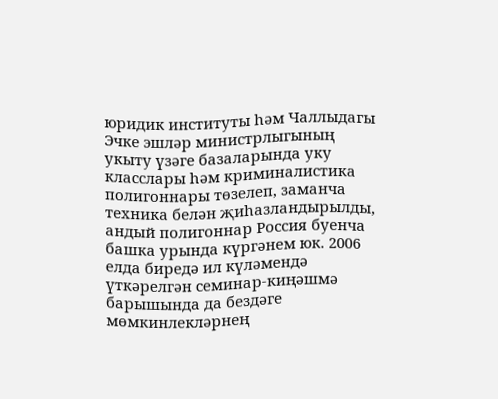юридик институты һәм Чаллыдагы Эчке эшләр министрлыгының укыту үзәге базаларында уку класслары һәм криминалистика полигоннары төзелеп, заманча техника белән җиһазландырылды, андый полигоннар Россия буенча башка урында күргәнем юк. 2006 елда биредә ил күләмендә үткәрелгән семинар-киңәшмә барышында да бездәге мөмкинлекләрнең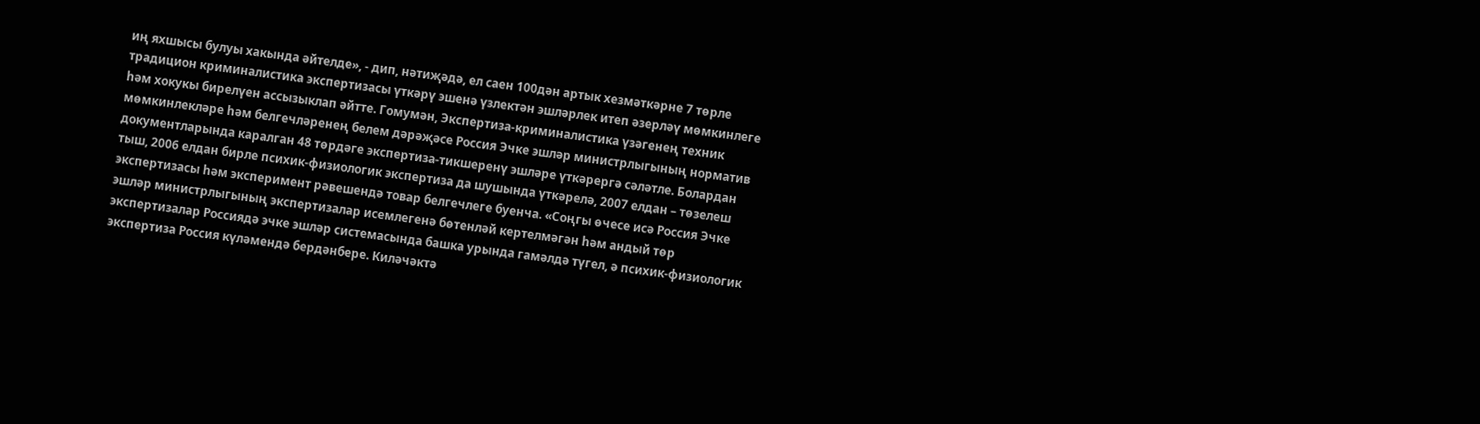иң яхшысы булуы хакында әйтелде», - дип, нәтиҗәдә, ел саен 100дән артык хезмәткәрне 7 төрле традицион криминалистика экспертизасы үткәрү эшенә үзлектән эшләрлек итеп әзерләү мөмкинлеге һәм хокукы бирелүен ассызыклап әйтте. Гомумән, Экспертиза-криминалистика үзәгенең техник мөмкинлекләре һәм белгечләренең белем дәрәҗәсе Россия Эчке эшләр министрлыгының норматив документларында каралган 48 төрдәге экспертиза-тикшеренү эшләре үткәрергә сәләтле. Болардан тыш, 2006 елдан бирле психик-физиологик экспертиза да шушында үткәрелә, 2007 елдан – төзелеш экспертизасы һәм эксперимент рәвешендә товар белгечлеге буенча. «Соңгы өчесе исә Россия Эчке эшләр министрлыгының экспертизалар исемлегенә бөтенләй кертелмәгән һәм андый төр экспертизалар Россиядә эчке эшләр системасында башка урында гамәлдә түгел, ә психик-физиологик экспертиза Россия күләмендә бердәнбере. Киләчәктә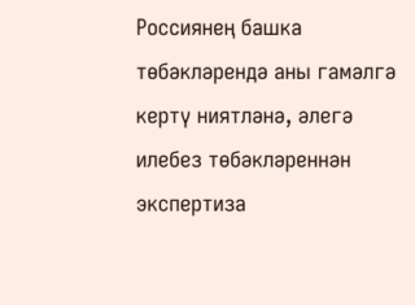Россиянең башка төбәкләрендә аны гамәлгә кертү ниятләнә, әлегә илебез төбәкләреннән экспертиза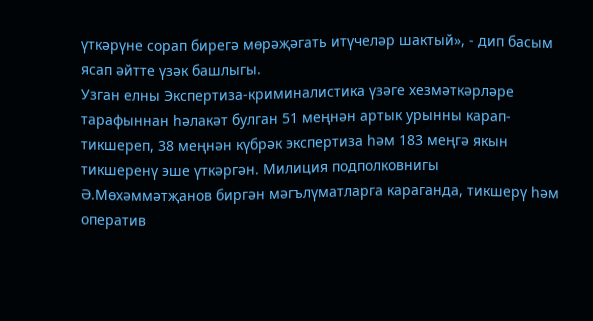үткәрүне сорап бирегә мөрәҗәгать итүчеләр шактый», - дип басым ясап әйтте үзәк башлыгы.
Узган елны Экспертиза-криминалистика үзәге хезмәткәрләре тарафыннан һәлакәт булган 51 меңнән артык урынны карап-тикшереп, 38 меңнән күбрәк экспертиза һәм 183 меңгә якын тикшеренү эше үткәргән. Милиция подполковнигы Ә.Мөхәммәтҗанов биргән мәгълүматларга караганда, тикшерү һәм оператив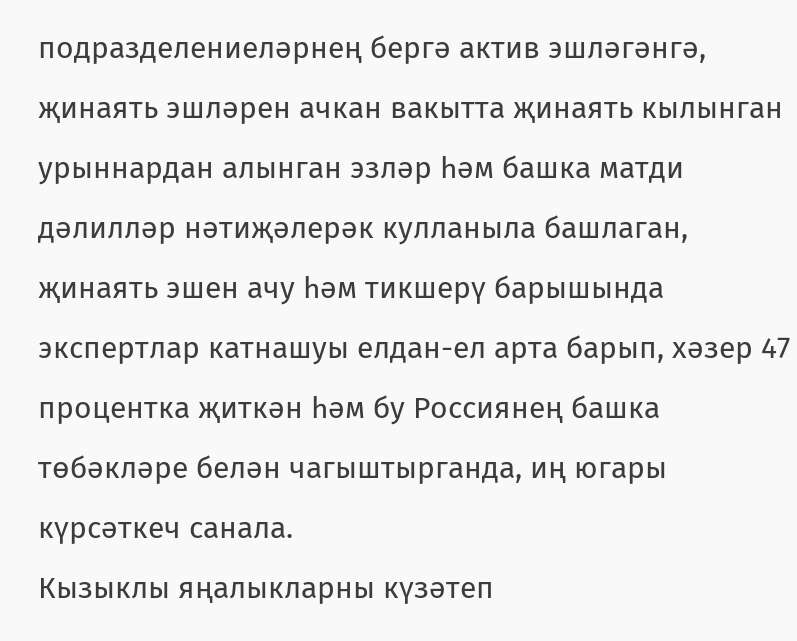подразделениеләрнең бергә актив эшләгәнгә, җинаять эшләрен ачкан вакытта җинаять кылынган урыннардан алынган эзләр һәм башка матди дәлилләр нәтиҗәлерәк кулланыла башлаган, җинаять эшен ачу һәм тикшерү барышында экспертлар катнашуы елдан-ел арта барып, хәзер 47 процентка җиткән һәм бу Россиянең башка төбәкләре белән чагыштырганда, иң югары күрсәткеч санала.
Кызыклы яңалыкларны күзәтеп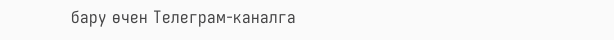бару өчен Телеграм-каналга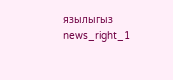язылыгыз
news_right_1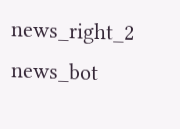news_right_2
news_bot